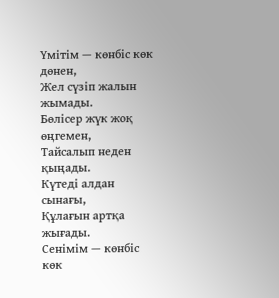Үмітім — көнбіс көк дөнен,
Жел сүзіп жалын жымады.
Бөлісер жүк жоқ өңгемен,
Тайсалып неден қыңады.
Күтеді алдан сынағы,
Құлағын артқа жығады.
Сенімім — көнбіс көк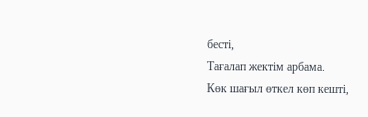бесті,
Тағалап жектім арбама.
Көк шағыл өткел көп кешті,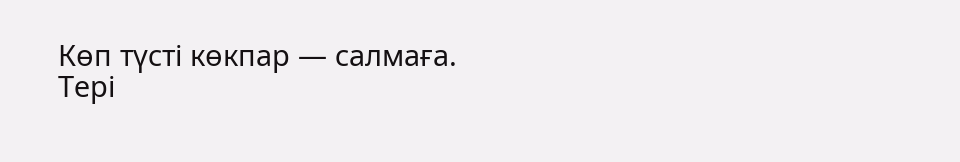Көп түсті көкпар — салмаға.
Тері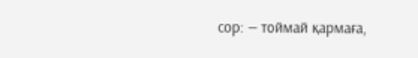сор: — тоймай қармаға,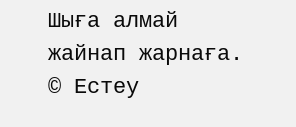Шыға алмай жайнап жарнаға.
© Естеу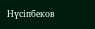Нүсіпбеков